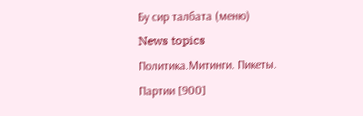Бу сир талбата (меню)
News topics
Политика.Митинги. Пикеты. Партии [900]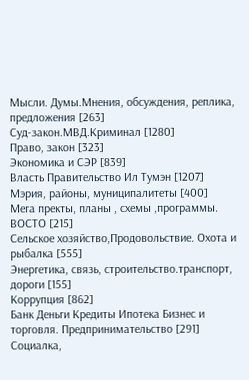Мысли. Думы.Мнения, обсуждения, реплика, предложения [263]
Суд-закон.МВД.Криминал [1280]
Право, закон [323]
Экономика и СЭР [839]
Власть Правительство Ил Тумэн [1207]
Мэрия, районы, муниципалитеты [400]
Мега пректы, планы , схемы ,программы. ВОСТО [215]
Сельское хозяйство,Продовольствие. Охота и рыбалка [555]
Энергетика, связь, строительство.транспорт, дороги [155]
Коррупция [862]
Банк Деньги Кредиты Ипотека Бизнес и торговля. Предпринимательство [291]
Социалка,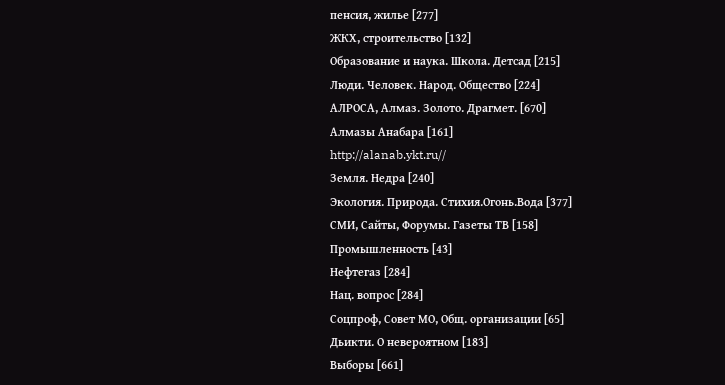пенсия, жилье [277]
ЖКХ, строительство [132]
Образование и наука. Школа. Детсад [215]
Люди. Человек. Народ. Общество [224]
АЛРОСА, Алмаз. Золото. Драгмет. [670]
Алмазы Анабара [161]
http://alanab.ykt.ru//
Земля. Недра [240]
Экология. Природа. Стихия.Огонь.Вода [377]
СМИ, Сайты, Форумы. Газеты ТВ [158]
Промышленность [43]
Нефтегаз [284]
Нац. вопрос [284]
Соцпроф, Совет МО, Общ. организации [65]
Дьикти. О невероятном [183]
Выборы [661]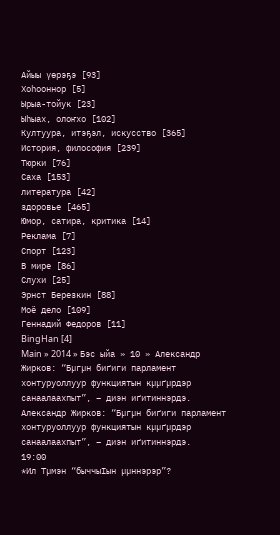Айыы үөрэҕэ [93]
Хоһооннор [5]
Ырыа-тойук [23]
Ыһыах, олоҥхо [102]
Култуура, итэҕэл, искусство [365]
История, философия [239]
Тюрки [76]
Саха [153]
литература [42]
здоровье [465]
Юмор, сатира, критика [14]
Реклама [7]
Спорт [123]
В мире [86]
Слухи [25]
Эрнст Березкин [88]
Моё дело [109]
Геннадий Федоров [11]
BingHan [4]
Main » 2014 » Бэс ыйа » 10 » Александр Жирков: “Бµгµн биґиги парламент хонтуруоллуур функциятын кµµґµрдэр санаалаахпыт”, – диэн иґитиннэрдэ.
Александр Жирков: “Бµгµн биґиги парламент хонтуруоллуур функциятын кµµґµрдэр санаалаахпыт”, – диэн иґитиннэрдэ.
19:00
*Ил Тµмэн “быччыІын µµннэрэр”?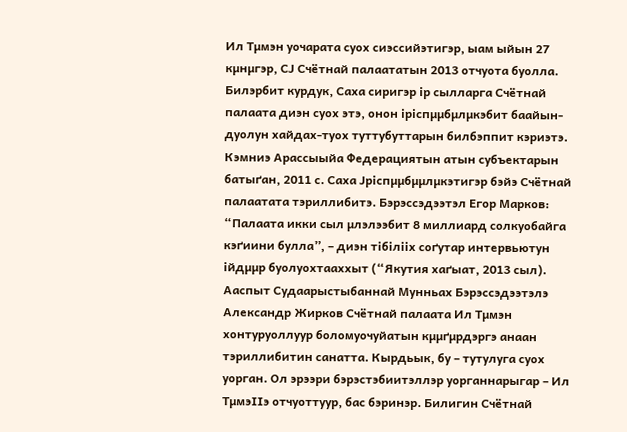Ил Тµмэн уочарата суох сиэссийэтигэр, ыам ыйын 27 кµнµгэр, СЈ Счётнай палаататын 2013 отчуота буолла. Билэрбит курдук, Саха сиригэр ір сылларга Счётнай палаата диэн суох этэ, онон іріспµµбµлµкэбит баайын-дуолун хайдах-туох туттубуттарын билбэппит кэриэтэ. Кэмниэ Арассыыйа Федерациятын атын субъектарын батыґан, 2011 с. Саха Јріспµµбµµлµкэтигэр бэйэ Счётнай палаатата тэриллибитэ. Бэрэссэдээтэл Егор Марков: “Палаата икки сыл µлэлээбит 8 миллиард солкуобайга кэґиини булла”, – диэн тібілііх соґутар интервьютун ійдµµр буолуохтааххыт (“Якутия хаґыат, 2013 сыл).
Ааспыт Судаарыстыбаннай Мунньах Бэрэссэдээтэлэ Александр Жирков Счётнай палаата Ил Тµмэн хонтуруоллуур боломуочуйатын кµµґµрдэргэ анаан тэриллибитин санатта. Кырдьык, бу – тутулуга суох уорган. Ол эрээри бэрэстэбиитэллэр уорганнарыгар – Ил ТµмэІІэ отчуоттуур, бас бэринэр. Билигин Счётнай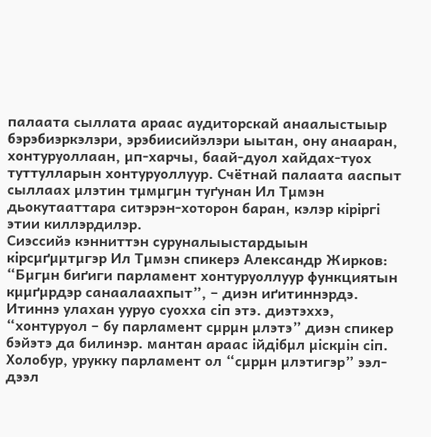палаата сыллата араас аудиторскай анаалыстыыр бэрэбиэркэлэри, эрэбиисийэлэри ыытан, ону анааран, хонтуруоллаан, µп-харчы, баай-дуол хайдах-туох туттулларын хонтуруоллуур. Счётнай палаата ааспыт сыллаах µлэтин тµмµгµн туґунан Ил Тµмэн дьокутааттара ситэрэн-хоторон баран, кэлэр кіріргі этии киллэрдилэр.
Сиэссийэ кэнниттэн суруналыыстардыын кірсµґµµтµгэр Ил Тµмэн спикерэ Александр Жирков: “Бµгµн биґиги парламент хонтуруоллуур функциятын кµµґµрдэр санаалаахпыт”, – диэн иґитиннэрдэ. Итиннэ улахан ууруо суохха сіп этэ. диэтэххэ, “хонтуруол – бу парламент сµрµн µлэтэ” диэн спикер бэйэтэ да билинэр. мантан араас ійдібµл µіскµін сіп. Холобур, урукку парламент ол “сµрµн µлэтигэр” ээл-дээл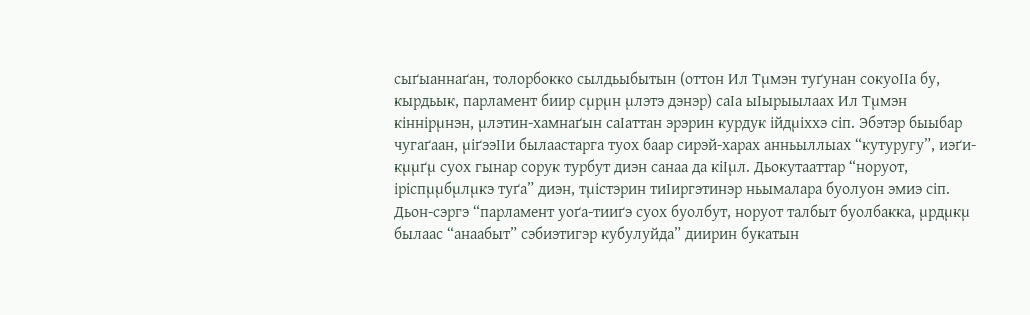сыґыаннаґан, толорбокко сылдьыбытын (оттон Ил Тµмэн туґунан сокуоІІа бу, кырдьык, парламент биир сµрµн µлэтэ дэнэр) саІа ыІырыылаах Ил Тµмэн кіннірµнэн, µлэтин-хамнаґын саІаттан эрэрин курдук ійдµіххэ сіп. Эбэтэр быыбар чугаґаан, µіґээІІи былаастарга туох баар сирэй-харах анньыллыах “кутуругу”, иэґи-кµµґµ суох гынар сорук турбут диэн санаа да кіІµл. Дьокутааттар “норуот, іріспµµбµлµкэ туґа” диэн, тµістэрин тиІиргэтинэр ньымалара буолуон эмиэ сіп.
Дьон-сэргэ “парламент уоґа-тииґэ суох буолбут, норуот талбыт буолбакка, µрдµкµ былаас “анаабыт” сэбиэтигэр кубулуйда” диирин букатын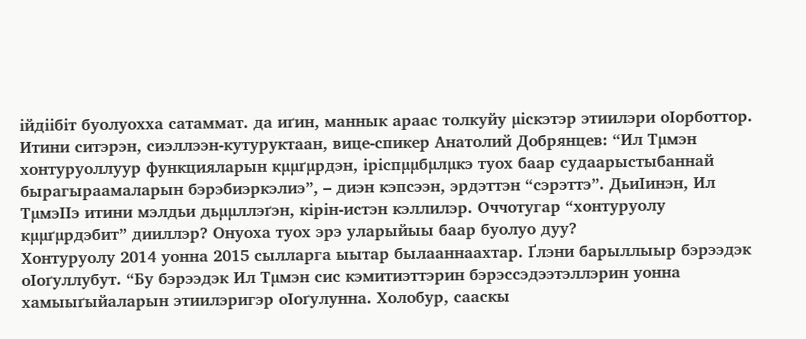ійдіібіт буолуохха сатаммат. да иґин, маннык араас толкуйу µіскэтэр этиилэри оІорботтор.
Итини ситэрэн, сиэллээн-кутуруктаан, вице-спикер Анатолий Добрянцев: “Ил Тµмэн хонтуруоллуур функцияларын кµµґµрдэн, іріспµµбµлµкэ туох баар судаарыстыбаннай бырагыраамаларын бэрэбиэркэлиэ”, – диэн кэпсээн, эрдэттэн “сэрэттэ”. ДьиІинэн, Ил ТµмэІІэ итини мэлдьи дьµµллэґэн, кірін-истэн кэллилэр. Оччотугар “хонтуруолу кµµґµрдэбит” дииллэр? Онуоха туох эрэ уларыйыы баар буолуо дуу?
Хонтуруолу 2014 уонна 2015 сылларга ыытар былааннаахтар. Ґлэни барыллыыр бэрээдэк оІоґуллубут. “Бу бэрээдэк Ил Тµмэн сис кэмитиэттэрин бэрэссэдээтэллэрин уонна хамыыґыйаларын этиилэригэр оІоґулунна. Холобур, сааскы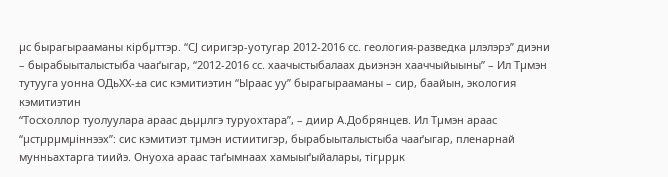µс бырагырааманы кірбµттэр. “СЈ сиригэр-уотугар 2012-2016 сс. геология-разведка µлэлэрэ” диэни – бырабыыталыстыба чааґыгар, “2012-2016 сс. хаачыстыбалаах дьиэнэн хааччыйыыны” – Ил Тµмэн тутууга уонна ОДьХХ-±а сис кэмитиэтин “Ыраас уу” бырагырааманы – сир, баайын, экология кэмитиэтин
“Тосхоллор туолуулара араас дьµµлгэ туруохтара”, – диир А.Добрянцев. Ил Тµмэн араас “µстµрµмµіннээх”: сис кэмитиэт тµмэн истиитигэр, бырабыыталыстыба чааґыгар, пленарнай мунньахтарга тиийэ. Онуоха араас таґымнаах хамыыґыйалары, тігµрµк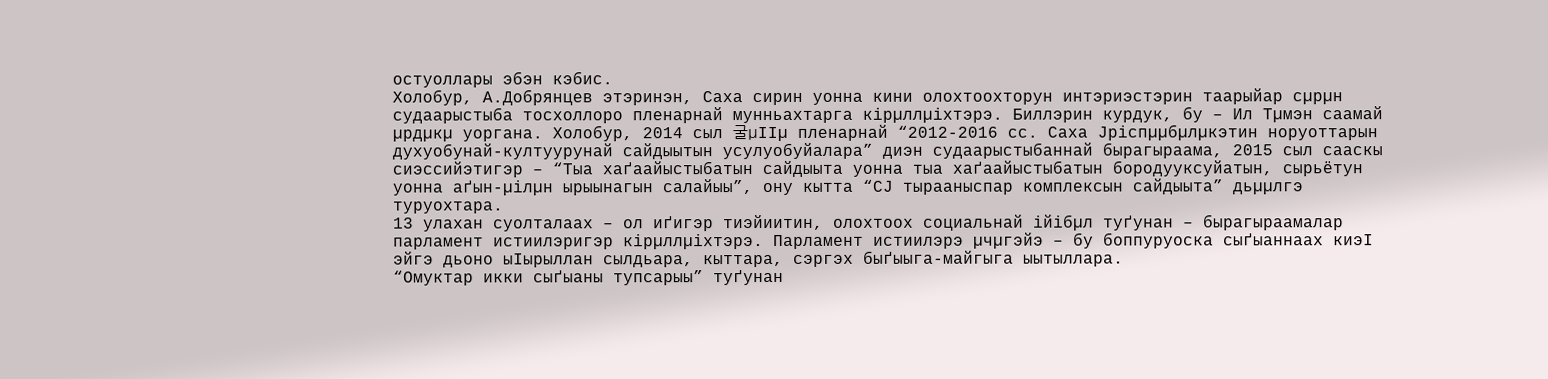остуоллары эбэн кэбис.
Холобур, А.Добрянцев этэринэн, Саха сирин уонна кини олохтоохторун интэриэстэрин таарыйар сµрµн судаарыстыба тосхоллоро пленарнай мунньахтарга кірµллµіхтэрэ. Биллэрин курдук, бу – Ил Тµмэн саамай µрдµкµ уоргана. Холобур, 2014 сыл 굴µІІµ пленарнай “2012-2016 сс. Саха Јріспµµбµлµкэтин норуоттарын духуобунай-култуурунай сайдыытын усулуобуйалара” диэн судаарыстыбаннай бырагыраама, 2015 сыл сааскы сиэссийэтигэр – “Тыа хаґаайыстыбатын сайдыыта уонна тыа хаґаайыстыбатын бородууксуйатын, сырьётун уонна аґын-µілµн ырыынагын салайыы”, ону кытта “СЈ тырааныспар комплексын сайдыыта” дьµµлгэ туруохтара.
13 улахан суолталаах – ол иґигэр тиэйиитин, олохтоох социальнай ійібµл туґунан – бырагыраамалар парламент истиилэригэр кірµллµіхтэрэ. Парламент истиилэрэ µчµгэйэ – бу боппуруоска сыґыаннаах киэІ эйгэ дьоно ыІырыллан сылдьара, кыттара, сэргэх быґыыга-майгыга ыытыллара.
“Омуктар икки сыґыаны тупсарыы” туґунан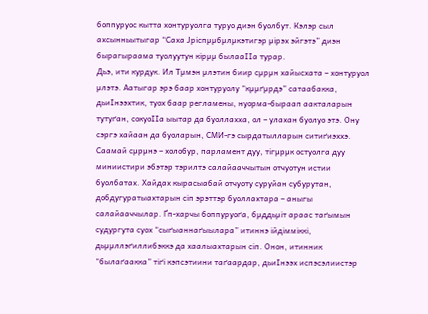боппуруос кытта хонтуруолга туруо диэн буолбут. Кэлэр сыл ахсынньытыгар “Саха Јріспµµбµлµкэтигэр µірэх эйгэтэ” диэн бырагыраама туолуутун кірµµ былааІІа турар.
Дьэ, ити курдук. Ил Тµмэн µлэтин биир сµрµн хайысхата – хонтуруол µлэтэ. Аатыгар эрэ баар хонтуруолу “кµµґµрдэ” сатаабакка, дьиІнээхтик, туох баар регламены, нуорма-быраап аакталарын тутуґан, сокуоІІа ыытар да буоллахха, ол – улахан буолуо этэ. Ону сэргэ хайаан да буоларын, СМИ-гэ сырдатылларын ситиґиэххэ.
Саамай сµрµнэ – холобур, парламент дуу, тігµрµк остуолга дуу миниистири эбэтэр тэрилтэ салайааччытын отчуотун истии буолбатах. Хайдах кырасыабай отчуоту суруйан субурутан, добдугуратыахтарын сіп эрэттэр буоллахтара – аныгы салайааччылар. Ґп-харчы боппуруоґа, бµддьµіт араас таґымын судургута суох “сыґыаннаґыылара” итиннэ ійдімміккі, дьµµллэґиллибэккэ да хаалыахтарын сіп. Онон, итинник “былаґаакка” тіґі кэпсэтиини таґаардар, дьиІнээх испэсэлиистэр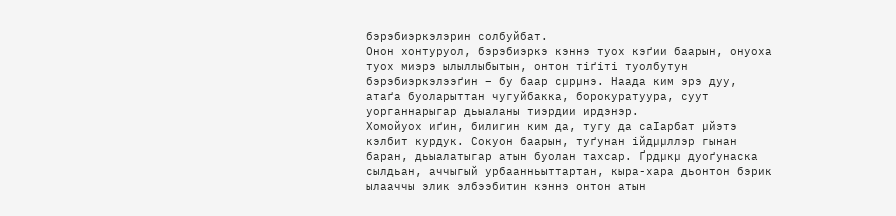бэрэбиэркэлэрин солбуйбат.
Онон хонтуруол, бэрэбиэркэ кэннэ туох кэґии баарын, онуоха туох миэрэ ылыллыбытын, онтон тіґіті туолбутун бэрэбиэркэлээґин – бу баар сµрµнэ. Наада ким эрэ дуу, атаґа буоларыттан чугуйбакка, борокуратуура, суут уорганнарыгар дьыаланы тиэрдии ирдэнэр.
Хомойуох иґин, билигин ким да, тугу да саІарбат µйэтэ кэлбит курдук. Сокуон баарын, туґунан ійдµµллэр гынан баран, дьыалатыгар атын буолан тахсар. Ґрдµкµ дуоґунаска сылдьан, аччыгый урбаанньыттартан, кыра-хара дьонтон бэрик ылааччы элик элбээбитин кэннэ онтон атын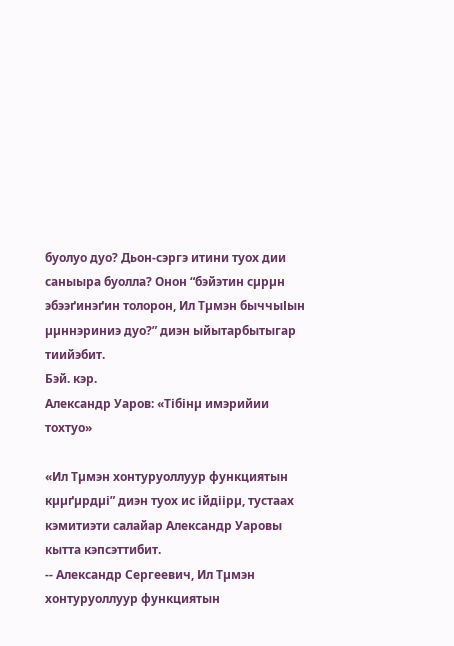буолуо дуо? Дьон-сэргэ итини туох дии саныыра буолла? Онон “бэйэтин сµрµн эбээґинэґин толорон, Ил Тµмэн быччыІын µµннэриниэ дуо?” диэн ыйытарбытыгар тиийэбит.
Бэй. кэр.
Александр Уаров: «Тібінµ имэрийии тохтуо»

«Ил Тµмэн хонтуруоллуур функциятын кµµґµрдµі” диэн туох ис ійдіірµ, тустаах кэмитиэти салайар Александр Уаровы кытта кэпсэттибит.
-- Александр Сергеевич, Ил Тµмэн хонтуруоллуур функциятын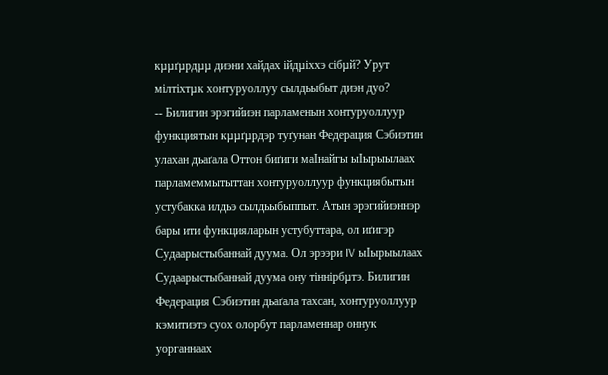кµµґµрдµµ диэни хайдах ійдµіххэ сібµй? Урут мілтіхтµк хонтуруоллуу сылдьыбыт диэн дуо?
-- Билигин эрэгийиэн парламенын хонтуруоллуур функциятын кµµґµрдэр туґунан Федерация Сэбиэтин улахан дьаґала Оттон биґиги маІнайгы ыІырыылаах парламеммытыттан хонтуруоллуур функциябытын устубакка илдьэ сылдьыбыппыт. Атын эрэгийиэннэр бары ити функцияларын устубуттара, ол иґигэр Судаарыстыбаннай дуума. Ол эрээри IV ыІырыылаах Судаарыстыбаннай дуума ону тіннірбµтэ. Билигин Федерация Сэбиэтин дьаґала тахсан, хонтуруоллуур кэмитиэтэ суох олорбут парламеннар оннук уорганнаах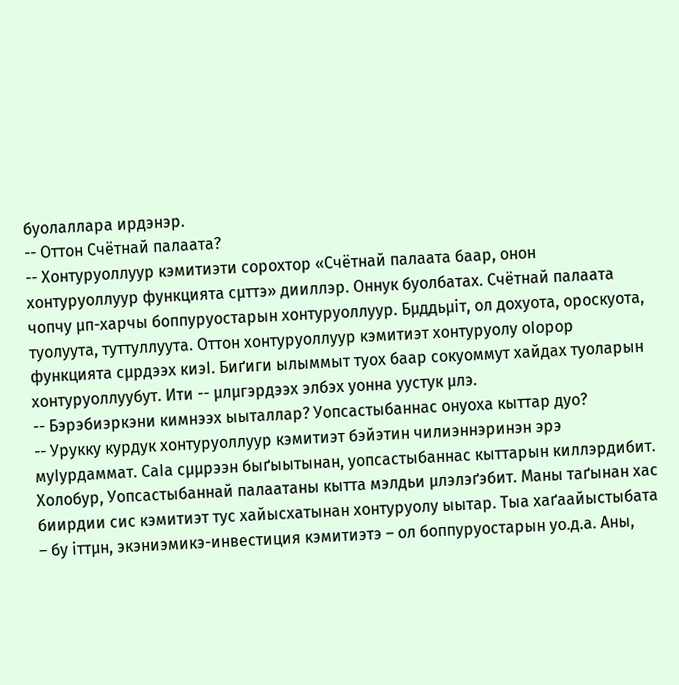буолаллара ирдэнэр.
-- Оттон Счётнай палаата?
-- Хонтуруоллуур кэмитиэти сорохтор «Счётнай палаата баар, онон хонтуруоллуур функцията сµттэ» дииллэр. Оннук буолбатах. Счётнай палаата чопчу µп-харчы боппуруостарын хонтуруоллуур. Бµддьµіт, ол дохуота, ороскуота, туолуута, туттуллуута. Оттон хонтуруоллуур кэмитиэт хонтуруолу оІорор функцията сµрдээх киэІ. Биґиги ылыммыт туох баар сокуоммут хайдах туоларын хонтуруоллуубут. Ити -- µлµгэрдээх элбэх уонна уустук µлэ.
-- Бэрэбиэркэни кимнээх ыыталлар? Уопсастыбаннас онуоха кыттар дуо?
-- Урукку курдук хонтуруоллуур кэмитиэт бэйэтин чилиэннэринэн эрэ муІурдаммат. СаІа сµµрээн быґыытынан, уопсастыбаннас кыттарын киллэрдибит. Холобур, Уопсастыбаннай палаатаны кытта мэлдьи µлэлэґэбит. Маны таґынан хас биирдии сис кэмитиэт тус хайысхатынан хонтуруолу ыытар. Тыа хаґаайыстыбата – бу іттµн, экэниэмикэ-инвестиция кэмитиэтэ – ол боппуруостарын уо.д.а. Аны,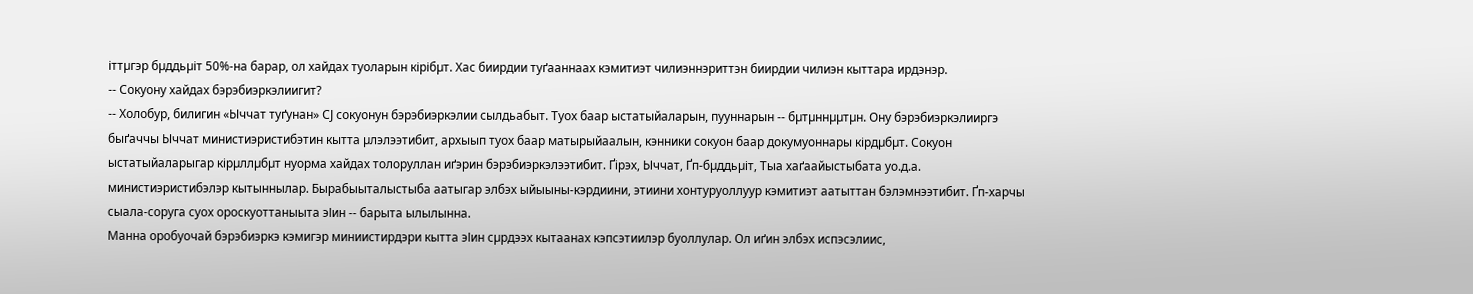іттµгэр бµддьµіт 50%-на барар, ол хайдах туоларын кірібµт. Хас биирдии туґааннаах кэмитиэт чилиэннэриттэн биирдии чилиэн кыттара ирдэнэр.
-- Сокуону хайдах бэрэбиэркэлиигит?
-- Холобур, билигин «Ыччат туґунан» СЈ сокуонун бэрэбиэркэлии сылдьабыт. Туох баар ыстатыйаларын, пууннарын -- бµтµннµµтµн. Ону бэрэбиэркэлииргэ быґаччы Ыччат министиэристибэтин кытта µлэлээтибит, архыып туох баар матырыйаалын, кэнники сокуон баар докумуоннары кірдµбµт. Сокуон ыстатыйаларыгар кірµллµбµт нуорма хайдах толоруллан иґэрин бэрэбиэркэлээтибит. Ґірэх, Ыччат, Ґп-бµддьµіт, Тыа хаґаайыстыбата уо.д.а. министиэристибэлэр кытыннылар. Бырабыыталыстыба аатыгар элбэх ыйыыны-кэрдиини, этиини хонтуруоллуур кэмитиэт аатыттан бэлэмнээтибит. Ґп-харчы сыала-соруга суох ороскуоттаныыта эІин -- барыта ылылынна.
Манна оробуочай бэрэбиэркэ кэмигэр миниистирдэри кытта эІин сµрдээх кытаанах кэпсэтиилэр буоллулар. Ол иґин элбэх испэсэлиис,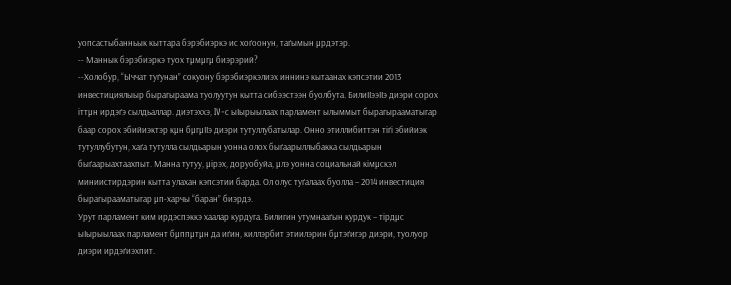уопсастыбанньык кыттара бэрэбиэркэ ис хоґоонун, таґымын µрдэтэр.
-- Маннык бэрэбиэркэ туох тµмµгµ биэрэрий?
--Холобур, “Ыччат туґунан” сокуону бэрэбиэркэлиэх иннинэ кытаанах кэпсэтии 2013 инвестициялыыр бырагыраама туолуутун кытта сибээстээн буолбута. БилиІІээІІэ диэри сорох іттµн ирдэґэ сылдьаллар. диэтэххэ, IV-с ыІырыылаах парламент ылыммыт бырагырааматыгар баар сорох эбийиэктэр кµн бµгµІІэ диэри тутуллубатылар. Онно этиллибиттэн тіґі эбийиэк тутуллубутун, хаґа тутулла сылдьарын уонна олох быґаарыллыбакка сылдьарын быґаарыахтаахпыт. Манна тутуу, µірэх, доруобуйа, µлэ уонна социальнай кімµскэл миниистирдэрин кытта улахан кэпсэтии барда. Ол олус туґалаах буолла – 2014 инвестиция бырагырааматыгар µп-харчы “баран” биэрдэ.
Урут парламент ким ирдэспэккэ хаалар курдуга. Билигин утумнааґын курдук – тірдµс ыІырыылаах парламент бµппµтµн да иґин, киллэрбит этиилэрин бµтэґигэр диэри, туолуор диэри ирдэґиэхпит.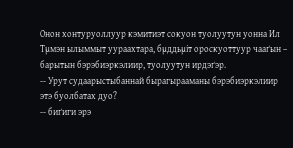Онон хонтуруоллуур кэмитиэт сокуон туолуутун уонна Ил Тµмэн ылыммыт уураахтара, бµддьµіт ороскуоттуур чааґын – барытын бэрэбиэркэлиир, туолуутун ирдэґэр.
-- Урут судаарыстыбаннай бырагырааманы бэрэбиэркэлиир этэ буолбатах дуо?
-- биґиги эрэ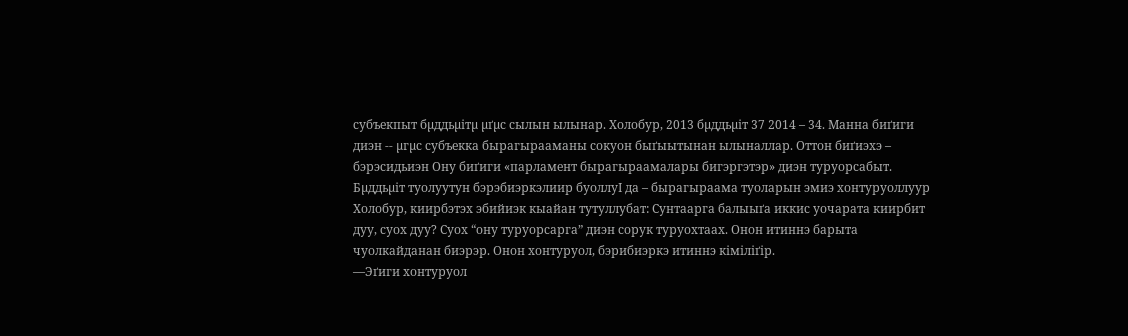субъекпыт бµддьµітµ µґµс сылын ылынар. Холобур, 2013 бµддьµіт 37 2014 – 34. Манна биґиги диэн -- µгµс субъекка бырагырааманы сокуон быґыытынан ылыналлар. Оттон биґиэхэ – бэрэсидьиэн Ону биґиги «парламент бырагыраамалары бигэргэтэр» диэн туруорсабыт. Бµддьµіт туолуутун бэрэбиэркэлиир буоллуІ да – бырагыраама туоларын эмиэ хонтуруоллуур Холобур, киирбэтэх эбийиэк кыайан тутуллубат: Сунтаарга балыыґа иккис уочарата киирбит дуу, суох дуу? Суох “ону туруорсарга” диэн сорук туруохтаах. Онон итиннэ барыта чуолкайданан биэрэр. Онон хонтуруол, бэрибиэркэ итиннэ кіміліґір.
—Эґиги хонтуруол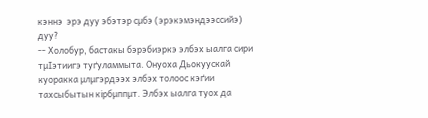кэннэ  эрэ дуу эбэтэр сµбэ (эрэкэмэндээссийэ) дуу?
-- Холобур, бастакы бэрэбиэркэ элбэх ыалга сири тµІэтиигэ туґуламмыта. Онуоха Дьокуускай куоракка µлµгэрдээх элбэх толоос кэґии тахсыбытын кірбµппµт. Элбэх ыалга туох да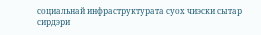социальнай инфраструктурата суох чиэски сытар сирдэри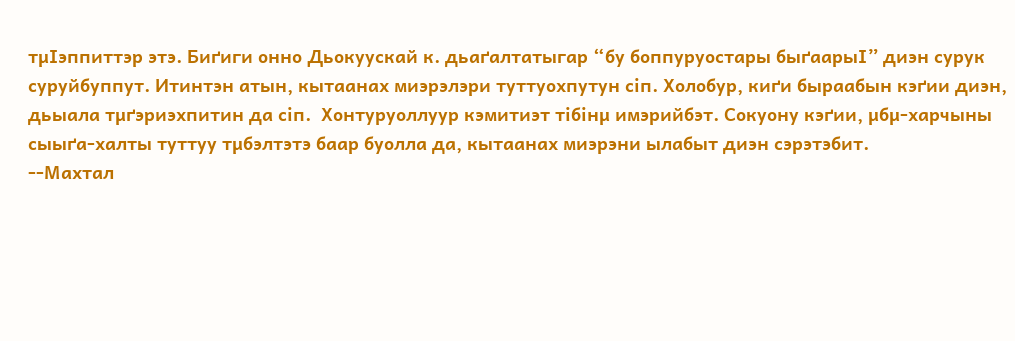тµІэппиттэр этэ. Биґиги онно Дьокуускай к. дьаґалтатыгар “бу боппуруостары быґаарыІ” диэн сурук суруйбуппут. Итинтэн атын, кытаанах миэрэлэри туттуохпутун сіп. Холобур, киґи быраабын кэґии диэн, дьыала тµґэриэхпитин да сіп.  Хонтуруоллуур кэмитиэт тібінµ имэрийбэт. Сокуону кэґии, µбµ-харчыны сыыґа-халты туттуу тµбэлтэтэ баар буолла да, кытаанах миэрэни ылабыт диэн сэрэтэбит.
--Махтал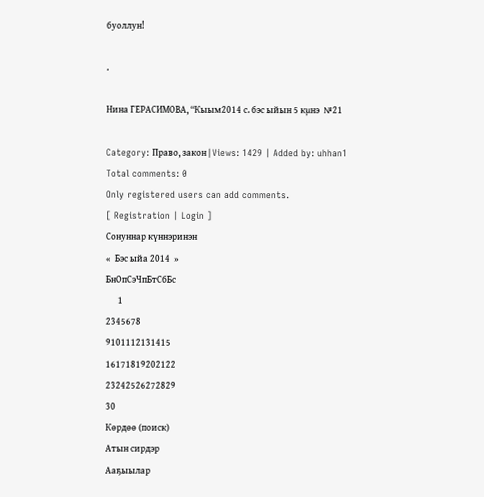буоллун!

.

Нина ГЕРАСИМОВА, “Кыым2014 с. бэс ыйын 5 кµнэ  №21

Category: Право, закон | Views: 1429 | Added by: uhhan1
Total comments: 0
Only registered users can add comments.
[ Registration | Login ]
Сонуннар күннэринэн
«  Бэс ыйа 2014  »
БнОпСэЧпБтСбБс
      1
2345678
9101112131415
16171819202122
23242526272829
30
Көрдөө (поиск)
Атын сирдэр
Ааҕыылар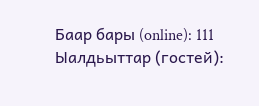Баар бары (online): 111
Ыалдьыттар (гостей):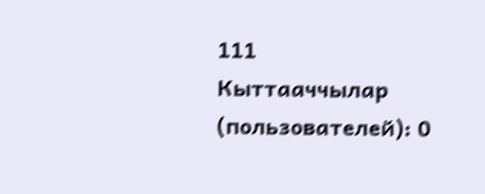111
Кыттааччылар (пользователей): 0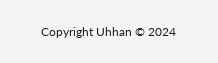Copyright Uhhan © 2024